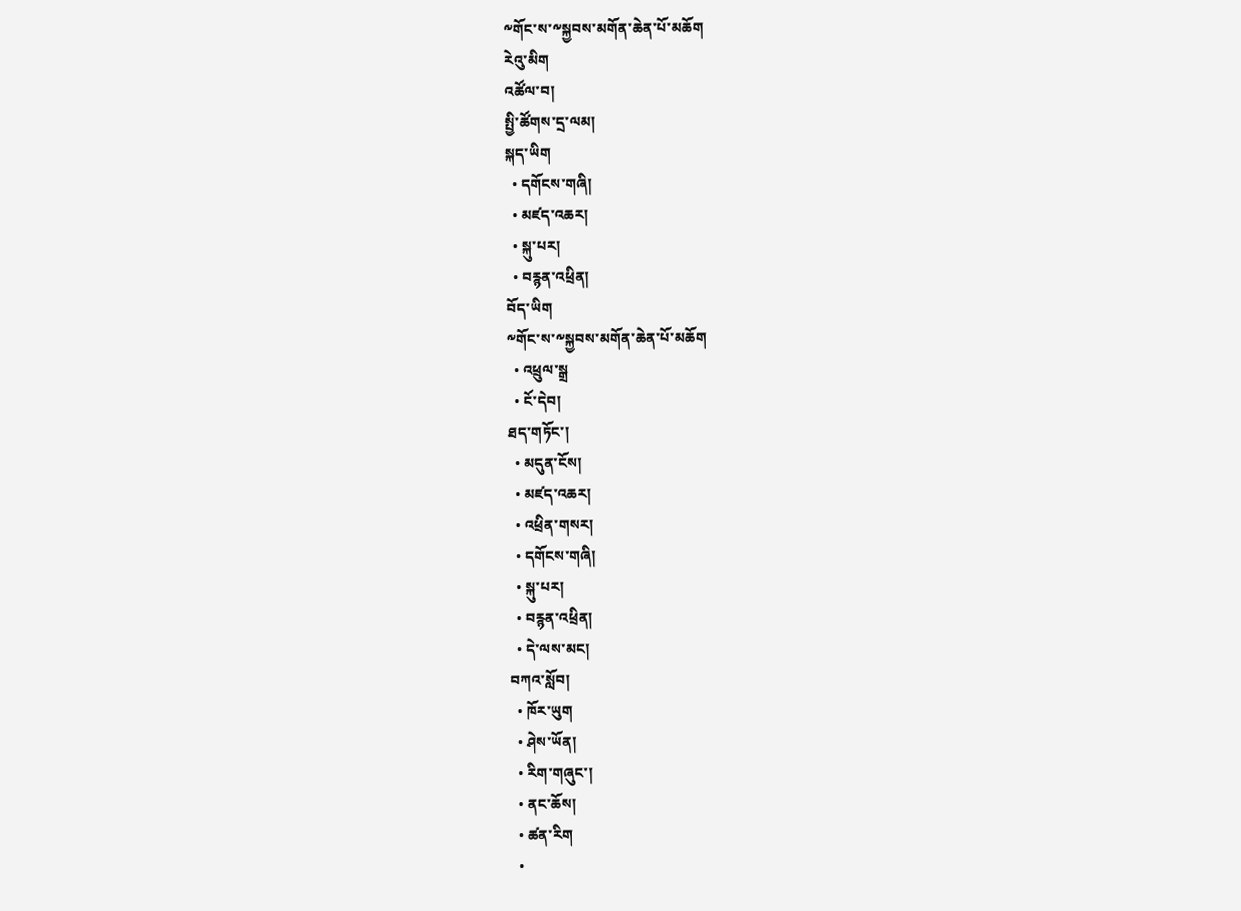༸གོང་ས་༸སྐྱབས་མགོན་ཆེན་པོ་མཆོག
རེའུ་མིག
འཚོལ་བ།
སྤྱི་ཚོགས་དྲ་ལམ།
སྐད་ཡིག
  • དགོངས་གཞི།
  • མཛད་འཆར།
  • སྐུ་པར།
  • བརྙན་འཕྲིན།
བོད་ཡིག
༸གོང་ས་༸སྐྱབས་མགོན་ཆེན་པོ་མཆོག
  • འཕྲུལ་སྒྲ
  • ངོ་དེབ།
ཐད་གཏོང་།
  • མདུན་ངོས།
  • མཛད་འཆར།
  • འཕྲིན་གསར།
  • དགོངས་གཞི།
  • སྐུ་པར།
  • བརྙན་འཕྲིན།
  • དེ་ལས་མང།
བཀའ་སློབ།
  • ཁོར་ཡུག
  • ཤེས་ཡོན།
  • རིག་གཞུང་།
  • ནང་ཆོས།
  • ཚན་རིག
  •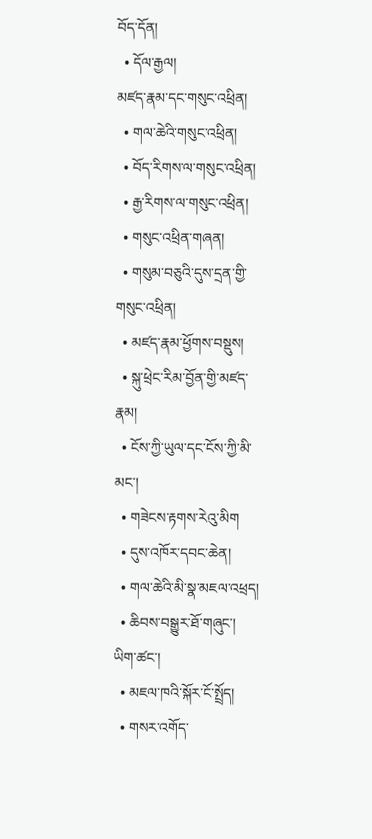བོད་དོན།
  • དོལ་རྒྱལ།
མཛད་རྣམ་དང་གསུང་འཕྲིན།
  • གལ་ཆེའི་གསུང་འཕྲིན།
  • བོད་རིགས་ལ་གསུང་འཕྲིན།
  • རྒྱ་རིགས་ལ་གསུང་འཕྲིན།
  • གསུང་འཕྲིན་གཞན།
  • གསུམ་བཅུའི་དུས་དྲན་གྱི་གསུང་འཕྲིན།
  • མཛད་རྣམ་ཕྱོགས་བསྡུས།
  • སྐུ་ཕྲེང་རིམ་བྱོན་གྱི་མཛད་རྣམ།
  • ངོས་ཀྱི་ཡུལ་དང་ངོས་ཀྱི་མི་མང་།
  • གཟེངས་རྟགས་རེའུ་མིག
  • དུས་འཁོར་དབང་ཆེན།
  • གལ་ཆེའི་མི་སྣ་མཇལ་འཕྲད།
  • ཆིབས་བསྒྱུར་ཐོ་གཞུང་།
ཡིག་ཚང་།
  • མཇལ་ཁའི་སྐོར་ངོ་སྤྲོད།
  • གསར་འགོད་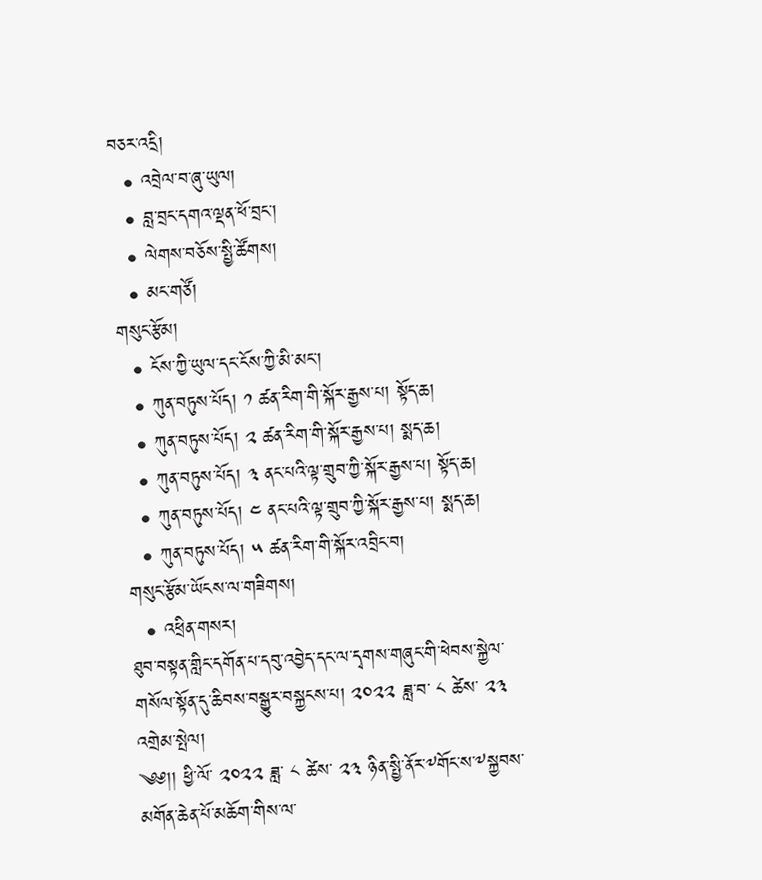བཅར་འདྲི།
  • འབྲེལ་བ་ཞུ་ཡུལ།
  • བླ་བྲང་དགའ་ལྡན་ཕོ་བྲང་།
  • ལེགས་བཅོས་སྤྱི་ཚོགས།
  • མང་གཙོ།
གསུང་རྩོམ།
  • ངོས་ཀྱི་ཡུལ་དང་ངོས་ཀྱི་མི་མང་།
  • ཀུན་བཏུས་པོད། ༡ ཚན་རིག་གི་སྐོར་རྒྱས་པ། སྟོད་ཆ།
  • ཀུན་བཏུས་པོད། ༢ ཚན་རིག་གི་སྐོར་རྒྱས་པ། སྨད་ཆ།
  • ཀུན་བཏུས་པོད། ༣ ནང་པའི་ལྟ་གྲུབ་ཀྱི་སྐོར་རྒྱས་པ། སྟོད་ཆ།
  • ཀུན་བཏུས་པོད། ༤ ནང་པའི་ལྟ་གྲུབ་ཀྱི་སྐོར་རྒྱས་པ། སྨད་ཆ།
  • ཀུན་བཏུས་པོད། ༥ ཚན་རིག་གི་སྐོར་འབྲིང་བ།
གསུང་རྩོམ་ཡོངས་ལ་གཟིགས།
  • འཕྲིན་གསར།
ཐུབ་བསྟན་གླིང་དགོན་པ་དབུ་འབྱེད་དང་ལ་དྭགས་གཞུང་གི་ཕེབས་སྐྱེལ་གསོལ་སྟོན་དུ་ཆིབས་བསྒྱུར་བསྐྱངས་པ། ༢༠༢༢ ཟླ་བ་ ༨ ཚེས་ ༢༣
འགྲེམ་སྤེལ།
༄༅།། ཕྱི་ལོ་ ༢༠༢༢ ཟླ་ ༨ ཚེས་ ༢༣ ཉིན་སྤྱི་ནོར་༸གོང་ས་༸སྐྱབས་མགོན་ཆེན་པོ་མཆོག་གིས་ལ་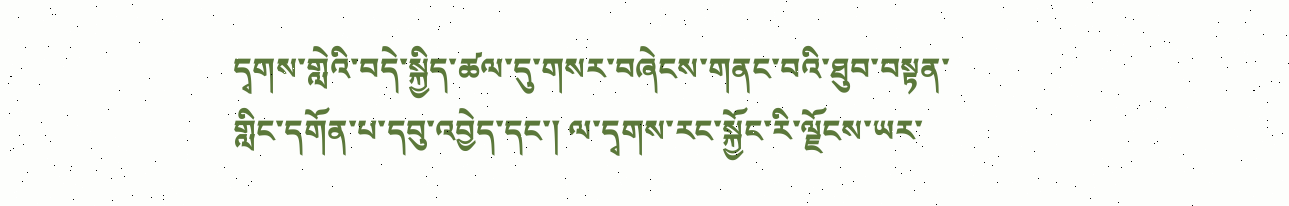དྭགས་གླེའི་བདེ་སྐྱིད་ཚལ་དུ་གསར་བཞེངས་གནང་བའི་ཐུབ་བསྟན་གླིང་དགོན་པ་དབུ་འབྱེད་དང་། ལ་དྭགས་རང་སྐྱོང་རི་ལྗོངས་ཡར་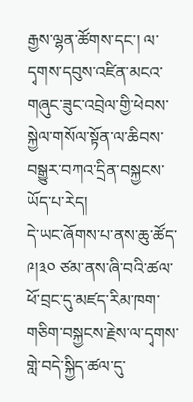རྒྱས་ལྷན་ཚོགས་དང་། ལ་དྭགས་དབུས་འཛིན་མངའ་གཞུང་ཟུང་འབྲེལ་གྱི་ཕེབས་སྐྱེལ་གསོལ་སྟོན་ལ་ཆིབས་བསྒྱུར་བཀའ་དྲིན་བསྐྱངས་ཡོད་པ་རེད།
དེ་ཡང་ཞོགས་པ་ནས་ཆུ་ཚོད་ ༩།༣༠ ཙམ་ནས་ཞི་བའི་ཚལ་ཕོ་བྲང་དུ་མཛད་རིམ་ཁག་གཅིག་བསྐྱངས་རྗེས་ལ་དྭགས་གླེ་བདེ་སྐྱིད་ཚལ་དུ་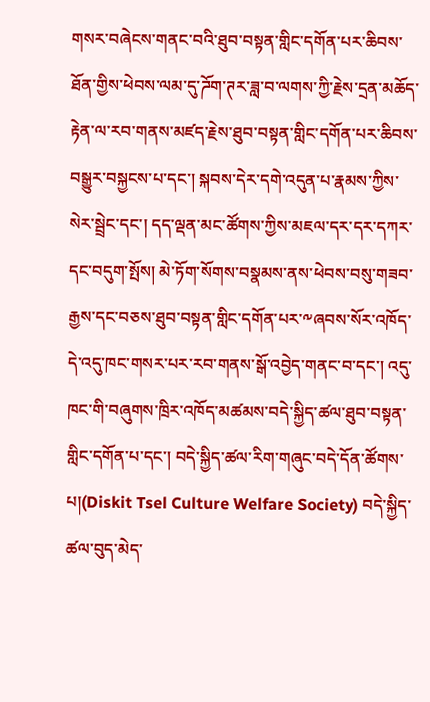གསར་བཞེངས་གནང་བའི་ཐུབ་བསྟན་གླིང་དགོན་པར་ཆིབས་ཐོན་གྱིས་ཕེབས་ལམ་དུ་ཌོག་ཊར་ཟླ་བ་ལགས་ཀྱི་རྗེས་དྲན་མཆོད་རྟེན་ལ་རབ་གནས་མཛད་རྗེས་ཐུབ་བསྟན་གླིང་དགོན་པར་ཆིབས་བསྒྱུར་བསྐྱངས་པ་དང་། སྐབས་དེར་དགེ་འདུན་པ་རྣམས་ཀྱིས་སེར་སྦྲེང་དང་། དད་ལྡན་མང་ཚོགས་ཀྱིས་མཇལ་དར་དར་དཀར་དང་བདུག་སྤོས། མེ་ཏོག་སོགས་བསྣམས་ནས་ཕེབས་བསུ་གཟབ་རྒྱས་དང་བཅས་ཐུབ་བསྟན་གླིང་དགོན་པར་༸ཞབས་སོར་འཁོད་དེ་འདུ་ཁང་གསར་པར་རབ་གནས་སྒོ་འབྱེད་གནང་བ་དང་། འདུ་ཁང་གི་བཞུགས་ཁྲིར་འཁོད་མཚམས་བདེ་སྐྱིད་ཚལ་ཐུབ་བསྟན་གླིང་དགོན་པ་དང་། བདེ་སྐྱིད་ཚལ་རིག་གཞུང་བདེ་དོན་ཚོགས་པ།(Diskit Tsel Culture Welfare Society) བདེ་སྐྱིད་ཚལ་བུད་མེད་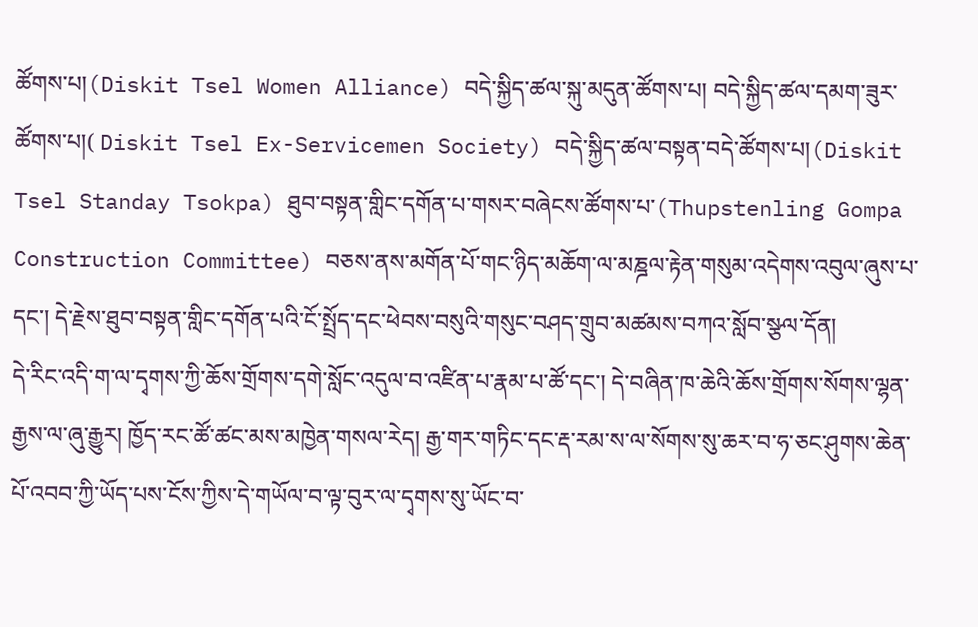ཚོགས་པ།(Diskit Tsel Women Alliance) བདེ་སྐྱིད་ཚལ་སྐུ་མདུན་ཚོགས་པ། བདེ་སྐྱིད་ཚལ་དམག་ཟུར་ཚོགས་པ།( Diskit Tsel Ex-Servicemen Society) བདེ་སྐྱིད་ཚལ་བསྟན་བདེ་ཚོགས་པ།(Diskit Tsel Standay Tsokpa) ཐུབ་བསྟན་གླིང་དགོན་པ་གསར་བཞེངས་ཚོགས་པ་(Thupstenling Gompa Construction Committee) བཅས་ནས་མགོན་པོ་གང་ཉིད་མཆོག་ལ་མཎྜལ་རྟེན་གསུམ་འདེགས་འབུལ་ཞུས་པ་དང་། དེ་རྗེས་ཐུབ་བསྟན་གླིང་དགོན་པའི་ངོ་སྤྲོད་དང་ཕེབས་བསུའི་གསུང་བཤད་གྲུབ་མཚམས་བཀའ་སློབ་སྩལ་དོན།
དེ་རིང་འདི་ག་ལ་དྭགས་ཀྱི་ཆོས་གྲོགས་དགེ་སློང་འདུལ་བ་འཛིན་པ་རྣམ་པ་ཚོ་དང་། དེ་བཞིན་ཁ་ཆེའི་ཆོས་གྲོགས་སོགས་ལྷན་རྒྱས་ལ་ཞུ་རྒྱུར། ཁྱོད་རང་ཚོ་ཚང་མས་མཁྱེན་གསལ་རེད། རྒྱ་གར་གཏིང་དང་རྡ་རམ་ས་ལ་སོགས་སུ་ཆར་བ་ཧ་ཅང་ཤུགས་ཆེན་པོ་འབབ་ཀྱི་ཡོད་པས་ངོས་ཀྱིས་དེ་གཡོལ་བ་ལྟ་བུར་ལ་དྭགས་སུ་ཡོང་བ་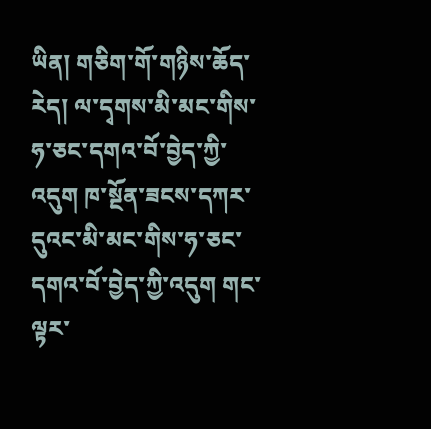ཡིན། གཅིག་གོ་གཉིས་ཆོད་རེད། ལ་དྭགས་མི་མང་གིས་ཧ་ཅང་དགའ་བོ་བྱེད་ཀྱི་འདུག ཁ་སྔོན་ཟངས་དཀར་དུའང་མི་མང་གིས་ཧ་ཅང་དགའ་བོ་བྱེད་ཀྱི་འདུག གང་ལྟར་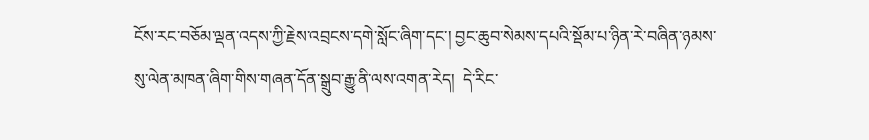ངོས་རང་བཅོམ་ལྡན་འདས་ཀྱི་རྗེས་འབྲངས་དགེ་སློང་ཞིག་དང་། བྱང་ཆུབ་སེམས་དཔའི་སྡོམ་པ་ཉིན་རེ་བཞིན་ཉམས་སུ་ལེན་མཁན་ཞིག་གིས་གཞན་དོན་སྒྲུབ་རྒྱུ་ནི་ལས་འགན་རེད།  དེ་རིང་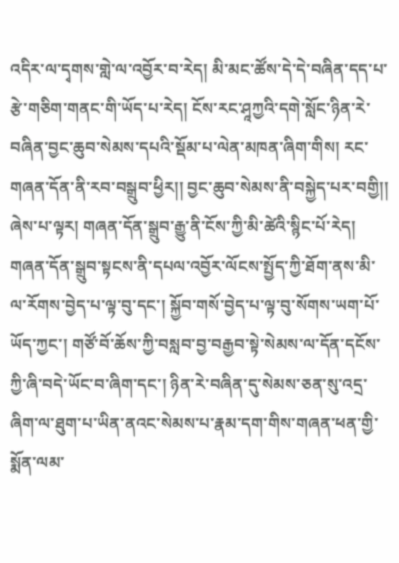འདིར་ལ་དྭགས་གླེ་ལ་འབྱོར་བ་རེད། མི་མང་ཚོས་དེ་དེ་བཞིན་དད་པ་རྩེ་གཅིག་གནང་གི་ཡོད་པ་རེད། ངོས་རང་ཤཱཀྱའི་དགེ་སློང་ཉིན་རེ་བཞིན་བྱང་ཆུབ་སེམས་དཔའི་སྡོམ་པ་ལེན་མཁན་ཞིག་གིས། རང་གཞན་དོན་ནི་རབ་བསྒྲུབ་ཕྱིར།། བྱང་ཆུབ་སེམས་ནི་བསྐྱེད་པར་བགྱི།། ཞེས་པ་ལྟར། གཞན་དོན་སྒྲུབ་རྒྱུ་ནི་ངོས་ཀྱི་མི་ཚེའི་སྙིང་པོ་རེད། གཞན་དོན་སྒྲུབ་སྟངས་ནི་དཔལ་འབྱོར་ལོངས་སྤྱོད་ཀྱི་ཐོག་ནས་མི་ལ་རོགས་བྱེད་པ་ལྟ་བུ་དང་། སྐྱོབ་གསོ་བྱེད་པ་ལྟ་བུ་སོགས་ཡག་པོ་ཡོད་ཀྱང་། གཙོ་བོ་ཆོས་ཀྱི་བསླབ་བྱ་བརྒྱབ་སྟེ་སེམས་ལ་དོན་དངོས་ཀྱི་ཞི་བདེ་ཡོང་བ་ཞིག་དང་། ཉིན་རེ་བཞིན་དུ་སེམས་ཅན་སུ་འདྲ་ཞིག་ལ་ཐུག་པ་ཡིན་ནའང་སེམས་པ་རྣམ་དག་གིས་གཞན་ཕན་གྱི་སྨོན་ལམ་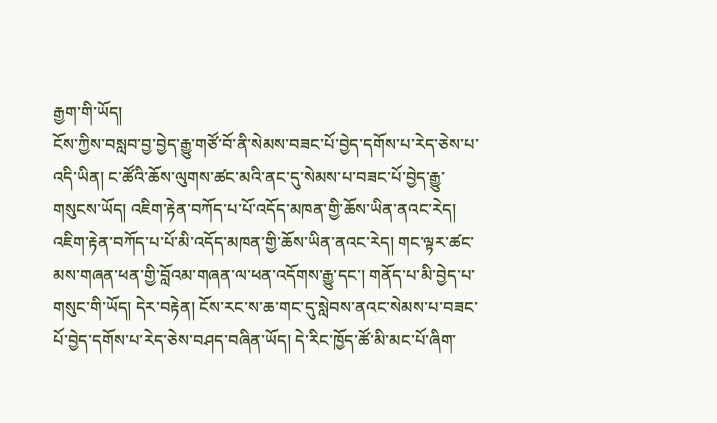རྒྱག་གི་ཡོད།
ངོས་ཀྱིས་བསླབ་བྱ་བྱེད་རྒྱུ་གཙོ་བོ་ནི་སེམས་བཟང་པོ་བྱེད་དགོས་པ་རེད་ཅེས་པ་འདི་ཡིན། ང་ཚོའི་ཆོས་ལུགས་ཚང་མའི་ནང་དུ་སེམས་པ་བཟང་པོ་བྱེད་རྒྱུ་གསུངས་ཡོད། འཇིག་རྟེན་བཀོད་པ་པོ་འདོད་མཁན་གྱི་ཆོས་ཡིན་ནའང་རེད། འཇིག་རྟེན་བཀོད་པ་པོ་མི་འདོད་མཁན་གྱི་ཆོས་ཡིན་ནའང་རེད། གང་ལྟར་ཚང་མས་གཞན་ཕན་གྱི་བློའམ་གཞན་ལ་ཕན་འདོགས་རྒྱུ་དང་། གནོད་པ་མི་བྱེད་པ་གསུང་གི་ཡོད། དེར་བརྟེན། ངོས་རང་ས་ཆ་གང་དུ་སླེབས་ནའང་སེམས་པ་བཟང་པོ་བྱེད་དགོས་པ་རེད་ཅེས་བཤད་བཞིན་ཡོད། དེ་རིང་ཁྱོད་ཚོ་མི་མང་པོ་ཞིག་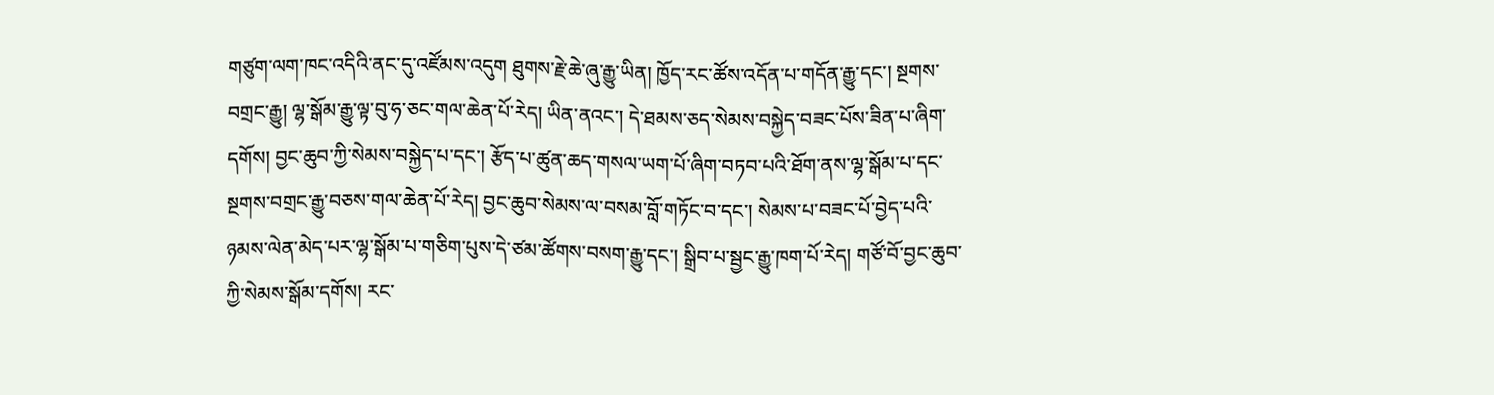གཙུག་ལག་ཁང་འདིའི་ནང་དུ་འཛོམས་འདུག ཐུགས་རྗེ་ཆེ་ཞུ་རྒྱུ་ཡིན། ཁྱོད་རང་ཚོས་འདོན་པ་གདོན་རྒྱུ་དང་། སྔགས་བགྲང་རྒྱུ། ལྷ་སྒོམ་རྒྱུ་ལྟ་བུ་ཧ་ཅང་གལ་ཆེན་པོ་རེད། ཡིན་ནའང་། དེ་ཐམས་ཅད་སེམས་བསྐྱེད་བཟང་པོས་ཟིན་པ་ཞིག་དགོས། བྱང་ཆུབ་ཀྱི་སེམས་བསྐྱེད་པ་དང་། རྩོད་པ་ཚུན་ཆད་གསལ་ཡག་པོ་ཞིག་བཏབ་པའི་ཐོག་ནས་ལྷ་སྒོམ་པ་དང་སྔགས་བགྲང་རྒྱུ་བཅས་གལ་ཆེན་པོ་རེད། བྱང་ཆུབ་སེམས་ལ་བསམ་བློ་གཏོང་བ་དང་། སེམས་པ་བཟང་པོ་བྱེད་པའི་ཉམས་ལེན་མེད་པར་ལྷ་སྒོམ་པ་གཅིག་པུས་དེ་ཙམ་ཚོགས་བསག་རྒྱུ་དང་། སྒྲིབ་པ་སྦྱང་རྒྱུ་ཁག་པོ་རེད། གཙོ་བོ་བྱང་ཆུབ་ཀྱི་སེམས་སྒོམ་དགོས། རང་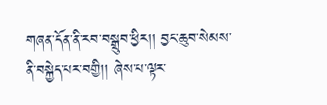གཞན་དོན་ནི་རབ་བསྒྲུབ་ཕྱིར།། བྱང་ཆུབ་སེམས་ནི་བསྐྱེད་པར་བགྱི།། ཞེས་པ་ལྟར་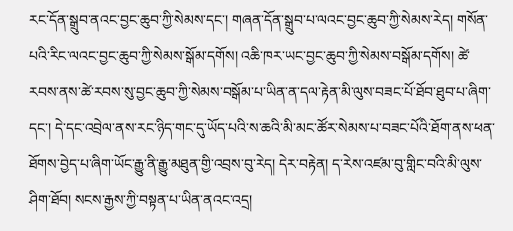རང་དོན་སྒྲུབ་ནའང་བྱང་ཆུབ་ཀྱི་སེམས་དང་། གཞན་དོན་སྒྲུབ་པ་ལའང་བྱང་ཆུབ་ཀྱི་སེམས་རེད། གསོན་པའི་རིང་ལའང་བྱང་ཆུབ་ཀྱི་སེམས་སྒོམ་དགོས། འཆི་ཁར་ཡང་བྱང་ཆུབ་ཀྱི་སེམས་བསྒོམ་དགོས། ཚེ་རབས་ནས་ཚེ་རབས་སུ་བྱང་ཆུབ་ཀྱི་སེམས་བསྒོམ་པ་ཡིན་ན་དལ་རྟེན་མི་ལུས་བཟང་པོ་ཐོབ་ཐུབ་པ་ཞིག་དང་། དེ་དང་འབྲེལ་ནས་རང་ཉིད་གང་དུ་ཡོད་པའི་ས་ཆའི་མི་མང་ཚོར་སེམས་པ་བཟང་པོའི་ཐོག་ནས་ཕན་ཐོགས་བྱེད་པ་ཞིག་ཡོང་རྒྱུ་ནི་རྒྱུ་མཐུན་གྱི་འབྲས་བུ་རེད། དེར་བརྟེན། ད་རེས་འཛམ་བུ་གླིང་བའི་མི་ལུས་ཤིག་ཐོབ། སངས་རྒྱས་ཀྱི་བསྟན་པ་ཡིན་ནའང་འདྲ།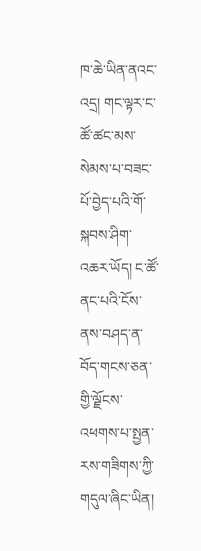ཁ་ཆེ་ཡིན་ནའང་འདྲ། གང་ལྟར་ང་ཚོ་ཚང་མས་སེམས་པ་བཟང་པོ་བྱེད་པའི་གོ་སྐབས་ཤིག་འཆར་ཡོད། ང་ཚོ་ནང་པའི་ངོས་ནས་བཤད་ན་བོད་གངས་ཅན་གྱི་ལྗོངས་འཕགས་པ་སྤྱན་རས་གཟིགས་ཀྱི་གདུལ་ཞིང་ཡིན།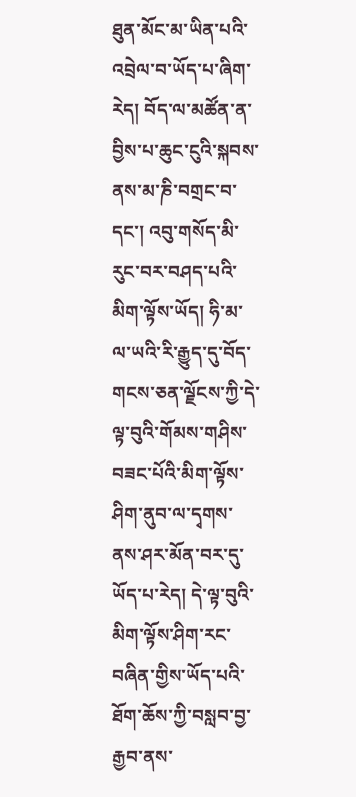ཐུན་མོང་མ་ཡིན་པའི་འབྲེལ་བ་ཡོད་པ་ཞིག་རེད། བོད་ལ་མཚོན་ན་བྱིས་པ་ཆུང་ངུའི་སྐབས་ནས་མ་ཎི་བགྲང་བ་དང་། འབུ་གསོད་མི་རུང་བར་བཤད་པའི་མིག་ལྟོས་ཡོད། ཧི་མ་ལ་ཡའི་རི་རྒྱུད་དུ་བོད་གངས་ཅན་ལྗོངས་ཀྱི་དེ་ལྟ་བུའི་གོམས་གཤིས་བཟང་པོའི་མིག་ལྟོས་ཤིག་ནུབ་ལ་དྭགས་ནས་ཤར་མོན་བར་དུ་ཡོད་པ་རེད། དེ་ལྟ་བུའི་མིག་ལྟོས་ཤིག་རང་བཞིན་གྱིས་ཡོད་པའི་ཐོག་ཆོས་ཀྱི་བསླབ་བྱ་རྒྱབ་ནས་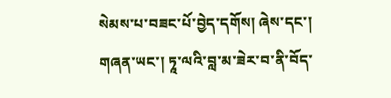སེམས་པ་བཟང་པོ་བྱེད་དགོས། ཞེས་དང་།
གཞན་ཡང་། ཏཱ་ལའི་བླ་མ་ཟེར་བ་ནི་བོད་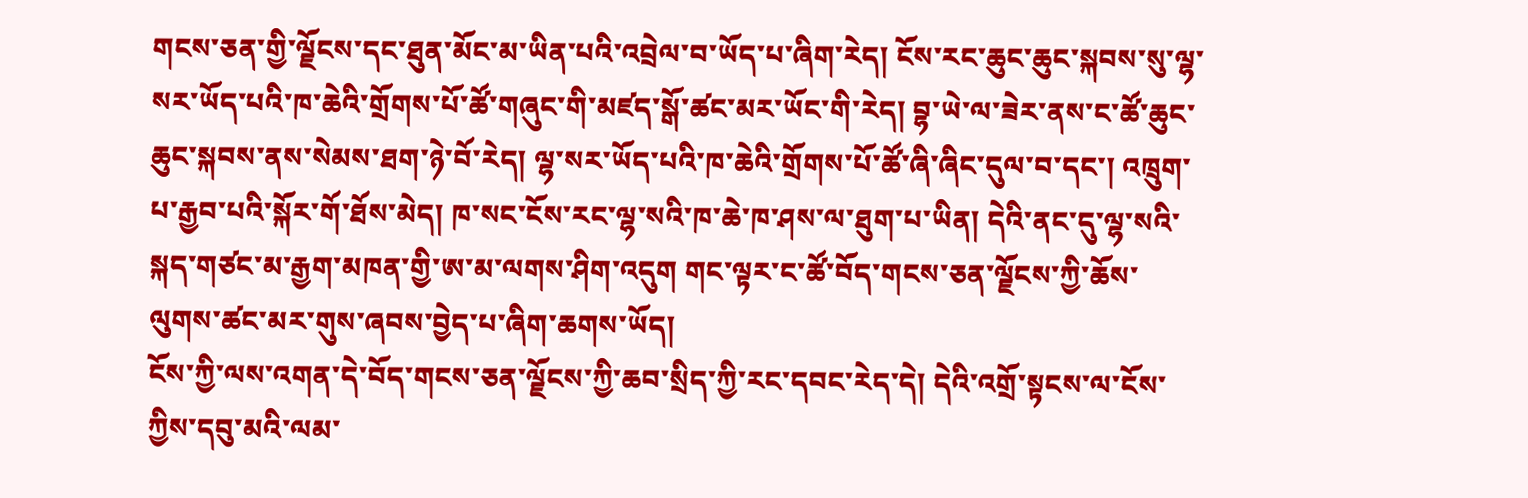གངས་ཅན་གྱི་ལྗོངས་དང་ཐུན་མོང་མ་ཡིན་པའི་འབྲེལ་བ་ཡོད་པ་ཞིག་རེད། ངོས་རང་ཆུང་ཆུང་སྐབས་སུ་ལྷ་སར་ཡོད་པའི་ཁ་ཆེའི་གྲོགས་པོ་ཚོ་གཞུང་གི་མཛད་སྒོ་ཚང་མར་ཡོང་གི་རེད། བྷ་ཡེ་ལ་ཟེར་ནས་ང་ཚོ་ཆུང་ཆུང་སྐབས་ནས་སེམས་ཐག་ཉེ་བོ་རེད། ལྷ་སར་ཡོད་པའི་ཁ་ཆེའི་གྲོགས་པོ་ཚོ་ཞི་ཞིང་དུལ་བ་དང་། འཁྲུག་པ་རྒྱབ་པའི་སྐོར་གོ་ཐོས་མེད། ཁ་སང་ངོས་རང་ལྷ་སའི་ཁ་ཆེ་ཁ་ཤས་ལ་ཐུག་པ་ཡིན། དེའི་ནང་དུ་ལྷ་སའི་སྐད་གཙང་མ་རྒྱག་མཁན་གྱི་ཨ་མ་ལགས་ཤིག་འདུག གང་ལྟར་ང་ཚོ་བོད་གངས་ཅན་ལྗོངས་ཀྱི་ཆོས་ལུགས་ཚང་མར་གུས་ཞབས་བྱེད་པ་ཞིག་ཆགས་ཡོད།
ངོས་ཀྱི་ལས་འགན་དེ་བོད་གངས་ཅན་ལྗོངས་ཀྱི་ཆབ་སྲིད་ཀྱི་རང་དབང་རེད་དེ། དེའི་འགྲོ་སྟངས་ལ་ངོས་ཀྱིས་དབུ་མའི་ལམ་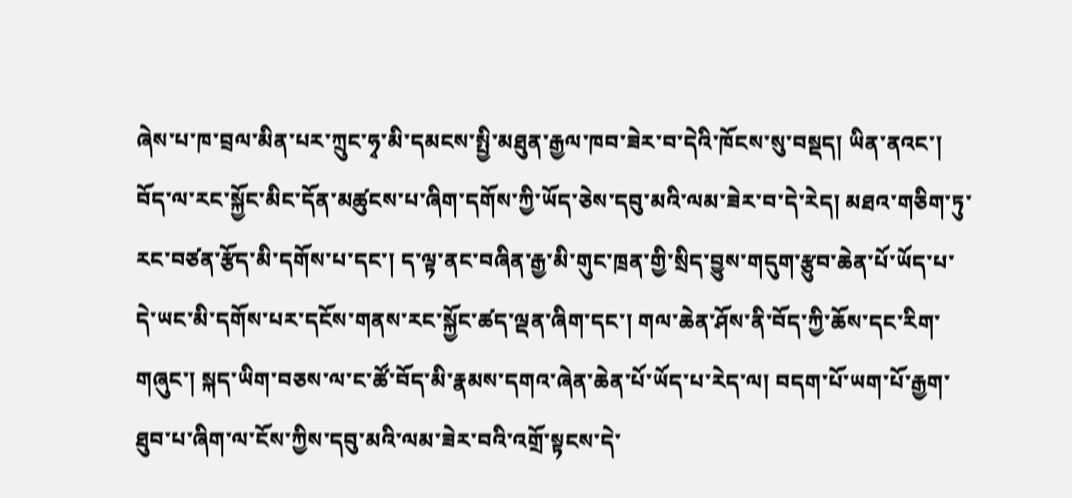ཞེས་པ་ཁ་བྲལ་མིན་པར་ཀྲུང་ཧྭ་མི་དམངས་སྤྱི་མཐུན་རྒྱལ་ཁབ་ཟེར་བ་དེའི་ཁོངས་སུ་བསྡད། ཡིན་ནའང་། བོད་ལ་རང་སྐྱོང་མིང་དོན་མཚུངས་པ་ཞིག་དགོས་ཀྱི་ཡོད་ཅེས་དབུ་མའི་ལམ་ཟེར་བ་དེ་རེད། མཐའ་གཅིག་ཏུ་རང་བཙན་རྩོད་མི་དགོས་པ་དང་། ད་ལྟ་ནང་བཞིན་རྒྱ་མི་གུང་ཁྲན་གྱི་སྲིད་བྱུས་གདུག་རྩུབ་ཆེན་པོ་ཡོད་པ་དེ་ཡང་མི་དགོས་པར་དངོས་གནས་རང་སྐྱོང་ཚད་ལྡན་ཞིག་དང་། གལ་ཆེན་ཤོས་ནི་བོད་ཀྱི་ཆོས་དང་རིག་གཞུང་། སྐད་ཡིག་བཅས་ལ་ང་ཚོ་བོད་མི་རྣམས་དགའ་ཞེན་ཆེན་པོ་ཡོད་པ་རེད་ལ། བདག་པོ་ཡག་པོ་རྒྱག་ཐུབ་པ་ཞིག་ལ་ངོས་ཀྱིས་དབུ་མའི་ལམ་ཟེར་བའི་འགྲོ་སྟངས་དེ་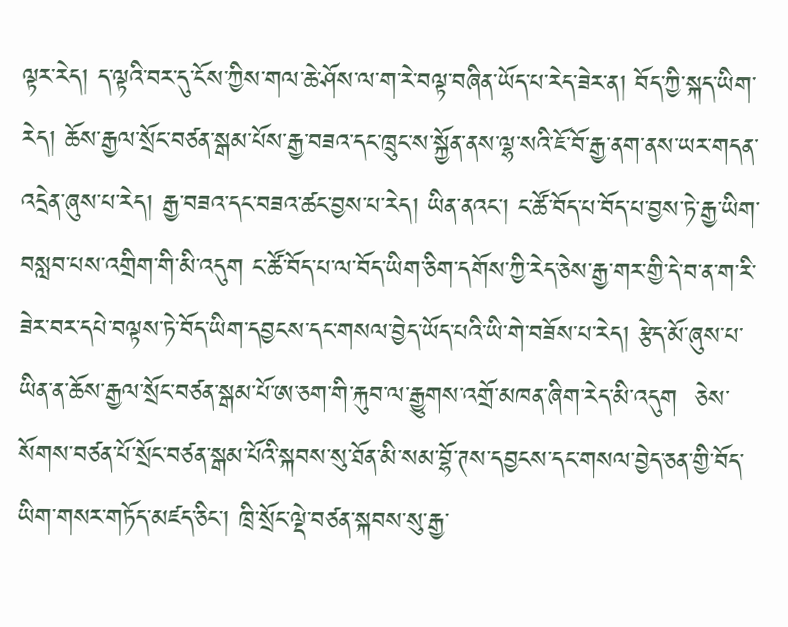ལྟར་རེད། ད་ལྟའི་བར་དུ་ངོས་ཀྱིས་གལ་ཆེ་ཤོས་ལ་ག་རེ་བལྟ་བཞིན་ཡོད་པ་རེད་ཟེར་ན། བོད་ཀྱི་སྐད་ཡིག་རེད། ཆོས་རྒྱལ་སྲོང་བཙན་སྒམ་པོས་རྒྱ་བཟའ་དང་ཁྲུང་ས་སྐྱོན་ནས་ལྷ་སའི་ཇོ་བོ་རྒྱ་ནག་ནས་ཡར་གདན་འདྲེན་ཞུས་པ་རེད། རྒྱ་བཟའ་དང་བཟའ་ཚང་བྱས་པ་རེད། ཡིན་ནའང་། ང་ཚོ་བོད་པ་བོད་པ་བྱས་ཏེ་རྒྱ་ཡིག་བསླབ་པས་འགྲིག་གི་མི་འདུག ང་ཚོ་བོད་པ་ལ་བོད་ཡིག་ཅིག་དགོས་ཀྱི་རེད་ཅེས་རྒྱ་གར་གྱི་དེ་བ་ན་ག་རི་ཟེར་བར་དཔེ་བལྟས་ཏེ་བོད་ཡིག་དབྱངས་དང་གསལ་བྱེད་ཡོད་པའི་ཡི་གེ་བཟོས་པ་རེད། རྩེད་མོ་ཞུས་པ་ཡིན་ན་ཆོས་རྒྱལ་སྲོང་བཙན་སྒམ་པོ་ཨ་ཅག་གི་རྐུབ་ལ་རྒྱུགས་འགྲོ་མཁན་ཞིག་རེད་མི་འདུག  ཅེས་སོགས་བཙན་པོ་སྲོང་བཙན་སྒམ་པོའི་སྐབས་སུ་ཐོན་མི་སམ་བྷོ་ཊས་དབྱངས་དང་གསལ་བྱེད་ཅན་གྱི་བོད་ཡིག་གསར་གཏོད་མཛད་ཅིང་། ཁྲི་སྲོང་ལྡེ་བཙན་སྐབས་སུ་རྒྱ་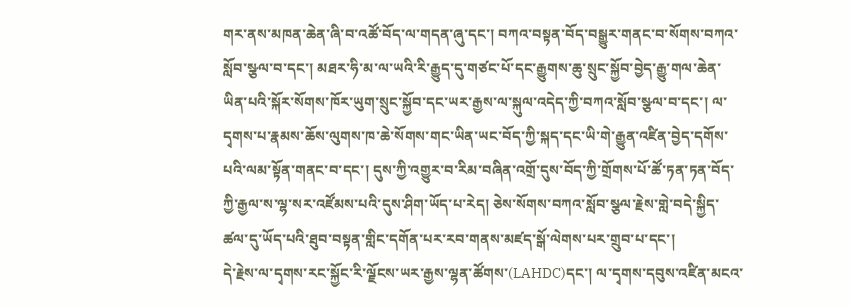གར་ནས་མཁན་ཆེན་ཞི་བ་འཚོ་བོད་ལ་གདན་ཞུ་དང་། བཀའ་བསྟན་བོད་བསྒྱུར་གནང་བ་སོགས་བཀའ་སློབ་སྩལ་བ་དང་། མཐར་ཧི་མ་ལ་ཡའི་རི་རྒྱུད་དུ་གཙང་པོ་དང་རྒྱུགས་ཆུ་སྲུང་སྐྱོབ་བྱེད་རྒྱུ་གལ་ཆེན་ཡིན་པའི་སྐོར་སོགས་ཁོར་ཡུག་སྲུང་སྐྱོབ་དང་ཡར་རྒྱས་ལ་སྐུལ་འདེད་ཀྱི་བཀའ་སློབ་སྩལ་བ་དང་། ལ་དྭགས་པ་རྣམས་ཆོས་ལུགས་ཁ་ཆེ་སོགས་གང་ཡིན་ཡང་བོད་ཀྱི་སྐད་དང་ཡི་གེ་རྒྱུན་འཛིན་བྱེད་དགོས་པའི་ལམ་སྟོན་གནང་བ་དང་། དུས་ཀྱི་འགྱུར་བ་རིམ་བཞིན་འགྲོ་དུས་བོད་ཀྱི་གྲོགས་པོ་ཚོ་ཏན་ཏན་བོད་ཀྱི་རྒྱལ་ས་ལྷ་སར་འཛོམས་པའི་དུས་ཤིག་ཡོད་པ་རེད། ཅེས་སོགས་བཀའ་སློབ་སྩལ་རྗེས་གླེ་བདེ་སྐྱིད་ཚལ་དུ་ཡོད་པའི་ཐུབ་བསྟན་གླིང་དགོན་པར་རབ་གནས་མཛད་སྒོ་ལེགས་པར་གྲུབ་པ་དང་།
དེ་རྗེས་ལ་དྭགས་རང་སྐྱོང་རི་ལྗོངས་ཡར་རྒྱས་ལྷན་ཚོགས་(LAHDC)དང་། ལ་དྭགས་དབུས་འཛིན་མངའ་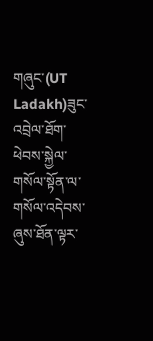གཞུང་(UT Ladakh)ཟུང་འབྲེལ་ཐོག་ཕེབས་སྐྱེལ་གསོལ་སྟོན་ལ་གསོལ་འདེབས་ཞུས་ཐོན་ལྟར་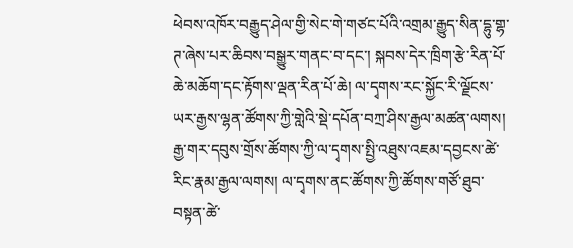ཕེབས་འཁོར་བརྒྱུད་ཤེལ་གྱི་སེང་གེ་གཙང་པོའི་འགྲམ་རྒྱུད་སིན་དྷུ་གྷ་ཊ་ཞེས་པར་ཆིབས་བསྒྱུར་གནང་བ་དང་། སྐབས་དེར་ཁྲིག་རྩེ་རིན་པོ་ཆེ་མཆོག་དང་རྟོགས་ལྡན་རིན་པོ་ཆེ། ལ་དྭགས་རང་སྐྱོང་རི་ལྗོངས་ཡར་རྒྱས་ལྷན་ཚོགས་ཀྱི་གླེའི་སྡེ་དཔོན་བཀྲ་ཤིས་རྒྱལ་མཚན་ལགས། རྒྱ་གར་དབུས་གྲོས་ཚོགས་ཀྱི་ལ་དྭགས་སྤྱི་འཐུས་འཇམ་དབྱངས་ཚེ་རིང་རྣམ་རྒྱལ་ལགས། ལ་དྭགས་ནང་ཚོགས་ཀྱི་ཚོགས་གཙོ་ཐུབ་བསྟན་ཚེ་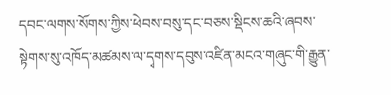དབང་ལགས་སོགས་ཀྱིས་ཕེབས་བསུ་དང་བཅས་སྡིངས་ཆའི་ཞབས་སྟེགས་སུ་འཁོད་མཚམས་ལ་དྭགས་དབུས་འཛིན་མངའ་གཞུང་གི་རྒྱུན་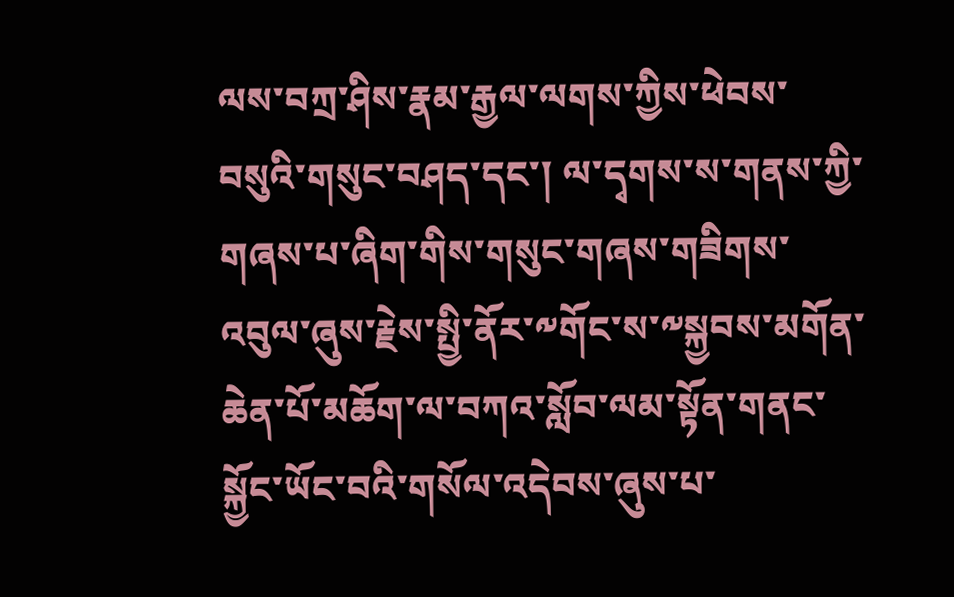ལས་བཀྲ་ཤིས་རྣམ་རྒྱལ་ལགས་ཀྱིས་ཕེབས་བསུའི་གསུང་བཤད་དང་། ལ་དྭགས་ས་གནས་ཀྱི་གཞས་པ་ཞིག་གིས་གསུང་གཞས་གཟིགས་འབུལ་ཞུས་རྗེས་སྤྱི་ནོར་༸གོང་ས་༸སྐྱབས་མགོན་ཆེན་པོ་མཆོག་ལ་བཀའ་སློབ་ལམ་སྟོན་གནང་སྐྱོང་ཡོང་བའི་གསོལ་འདེབས་ཞུས་པ་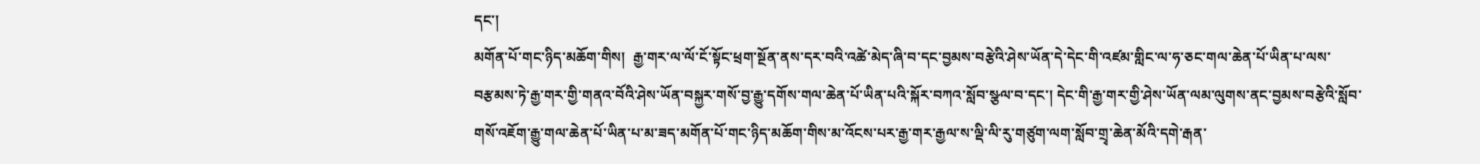དང་།
མགོན་པོ་གང་ཉིད་མཆོག་གིས།  རྒྱ་གར་ལ་ལོ་ངོ་སྟོང་ཕྲག་སྔོན་ནས་དར་བའི་འཚེ་མེད་ཞི་བ་དང་བྱམས་བརྩེའི་ཤེས་ཡོན་དེ་དེང་གི་འཛམ་གླིང་ལ་ཧ་ཅང་གལ་ཆེན་པོ་ཡིན་པ་ལས་བརྩམས་ཏེ་རྒྱ་གར་གྱི་གནའ་བོའི་ཤེས་ཡོན་བསྐྱར་གསོ་བྱ་རྒྱུ་དགོས་གལ་ཆེན་པོ་ཡིན་པའི་སྐོར་བཀའ་སློབ་སྩལ་བ་དང་། དེང་གི་རྒྱ་གར་གྱི་ཤེས་ཡོན་ལམ་ལུགས་ནང་བྱམས་བརྩེའི་སློབ་གསོ་འཇོག་རྒྱུ་གལ་ཆེན་པོ་ཡིན་པ་མ་ཟད་མགོན་པོ་གང་ཉིད་མཆོག་གིས་མ་འོངས་པར་རྒྱ་གར་རྒྱལ་ས་ལྡི་ལི་རུ་གཙུག་ལག་སློབ་གྲྭ་ཆེན་མོའི་དགེ་རྒན་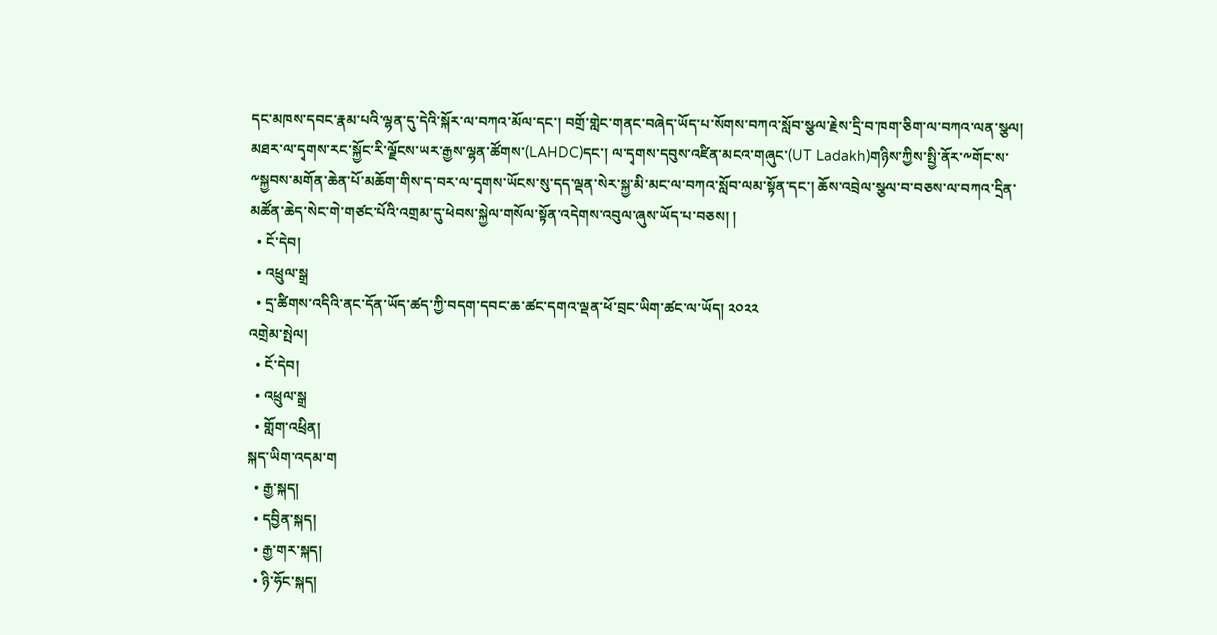དང་མཁས་དབང་རྣམ་པའི་ལྷན་དུ་དེའི་སྐོར་ལ་བཀའ་མོལ་དང་། བགྲོ་གླེང་གནང་བཞེད་ཡོད་པ་སོགས་བཀའ་སློབ་སྩལ་རྗེས་དྲི་བ་ཁག་ཅིག་ལ་བཀའ་ལན་སྩལ། མཐར་ལ་དྭགས་རང་སྐྱོང་རི་ལྗོངས་ཡར་རྒྱས་ལྷན་ཚོགས་(LAHDC)དང་། ལ་དྭགས་དབུས་འཛིན་མངའ་གཞུང་(UT Ladakh)གཉིས་ཀྱིས་སྤྱི་ནོར་༸གོང་ས་༸སྐྱབས་མགོན་ཆེན་པོ་མཆོག་གིས་ད་བར་ལ་དྭགས་ཡོངས་སུ་དད་ལྡན་སེར་སྐྱ་མི་མང་ལ་བཀའ་སློབ་ལམ་སྟོན་དང་། ཆོས་འབྲེལ་སྩལ་བ་བཅས་ལ་བཀའ་དྲིན་མཚོན་ཆེད་སེང་གེ་གཙང་པོའི་འགྲམ་དུ་ཕེབས་སྐྱེལ་གསོལ་སྟོན་འདེགས་འབུལ་ཞུས་ཡོད་པ་བཅས། །
  • ངོ་དེབ།
  • འཕྲུལ་སྒྲ
  • དྲ་ཚིགས་འདིའི་ནང་དོན་ཡོད་ཚད་ཀྱི་བདག་དབང་ཆ་ཚང་དགའ་ལྡན་ཕོ་བྲང་ཡིག་ཚང་ལ་ཡོད། ༢༠༢༢
འགྲེམ་སྤེལ།
  • ངོ་དེབ།
  • འཕྲུལ་སྒྲ
  • གློག་འཕྲིན།
སྐད་ཡིག་འདམ་ག
  • རྒྱ་སྐད།
  • དབྱིན་སྐད།
  • རྒྱ་གར་སྐད།
  • ཉི་ཧོང་སྐད།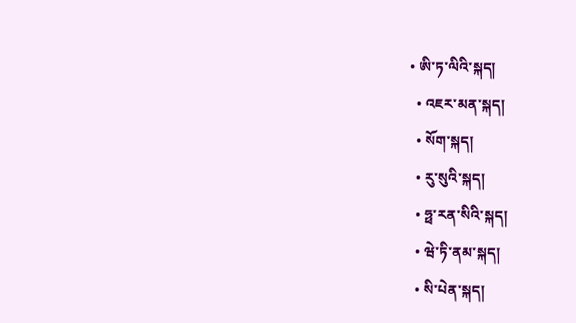• ཨི་ཏ་ལིའི་སྐད།
  • འཇར་མན་སྐད།
  • སོག་སྐད།
  • རུ་སུའི་སྐད།
  • ཧྥ་རན་སིའི་སྐད།
  • ཝེ་ཏི་ནམ་སྐད།
  • སི་པེན་སྐད།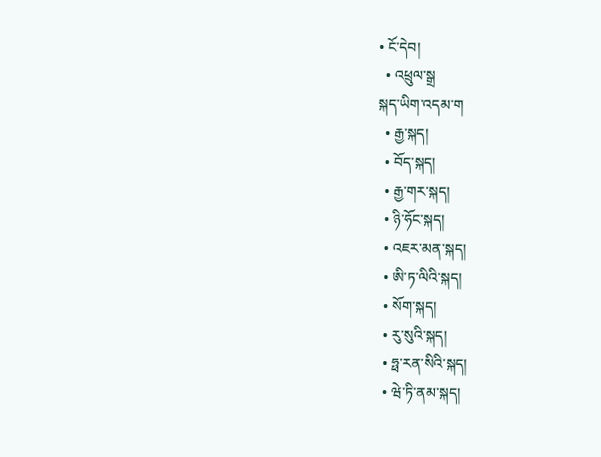• ངོ་དེབ།
  • འཕྲུལ་སྒྲ
སྐད་ཡིག་འདམ་ག
  • རྒྱ་སྐད།
  • བོད་སྐད།
  • རྒྱ་གར་སྐད།
  • ཉི་ཧོང་སྐད།
  • འཇར་མན་སྐད།
  • ཨི་ཏ་ལིའི་སྐད།
  • སོག་སྐད།
  • རུ་སུའི་སྐད།
  • ཧྥ་རན་སིའི་སྐད།
  • ཝེ་ཏི་ནམ་སྐད།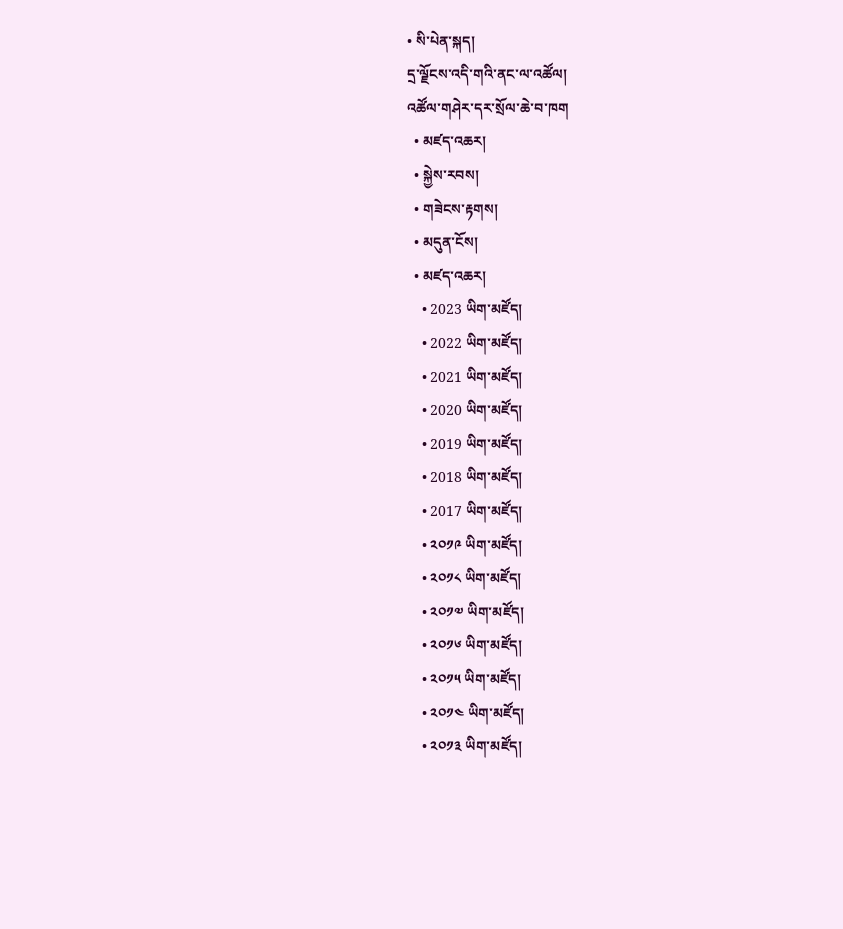• སི་པེན་སྐད།
དྲ་ལྗོངས་འདི་གའི་ནང་ལ་འཚོལ།
འཚོལ་གཤེར་དར་སྲོལ་ཆེ་བ་ཁག
  • མཛད་འཆར།
  • སྐྱེས་རབས།
  • གཟེངས་རྟགས།
  • མདུན་ངོས།
  • མཛད་འཆར།
    • 2023 ཡིག་མཛོད།
    • 2022 ཡིག་མཛོད།
    • 2021 ཡིག་མཛོད།
    • 2020 ཡིག་མཛོད།
    • 2019 ཡིག་མཛོད།
    • 2018 ཡིག་མཛོད།
    • 2017 ཡིག་མཛོད།
    • ༢༠༡༩ ཡིག་མཛོད།
    • ༢༠༡༨ ཡིག་མཛོད།
    • ༢༠༡༧ ཡིག་མཛོད།
    • ༢༠༡༦ ཡིག་མཛོད།
    • ༢༠༡༥ ཡིག་མཛོད།
    • ༢༠༡༤ ཡིག་མཛོད།
    • ༢༠༡༣ ཡིག་མཛོད།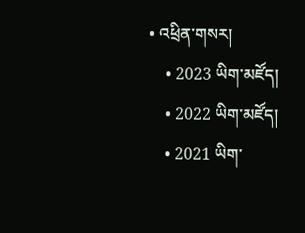• འཕྲིན་གསར།
    • 2023 ཡིག་མཛོད།
    • 2022 ཡིག་མཛོད།
    • 2021 ཡིག་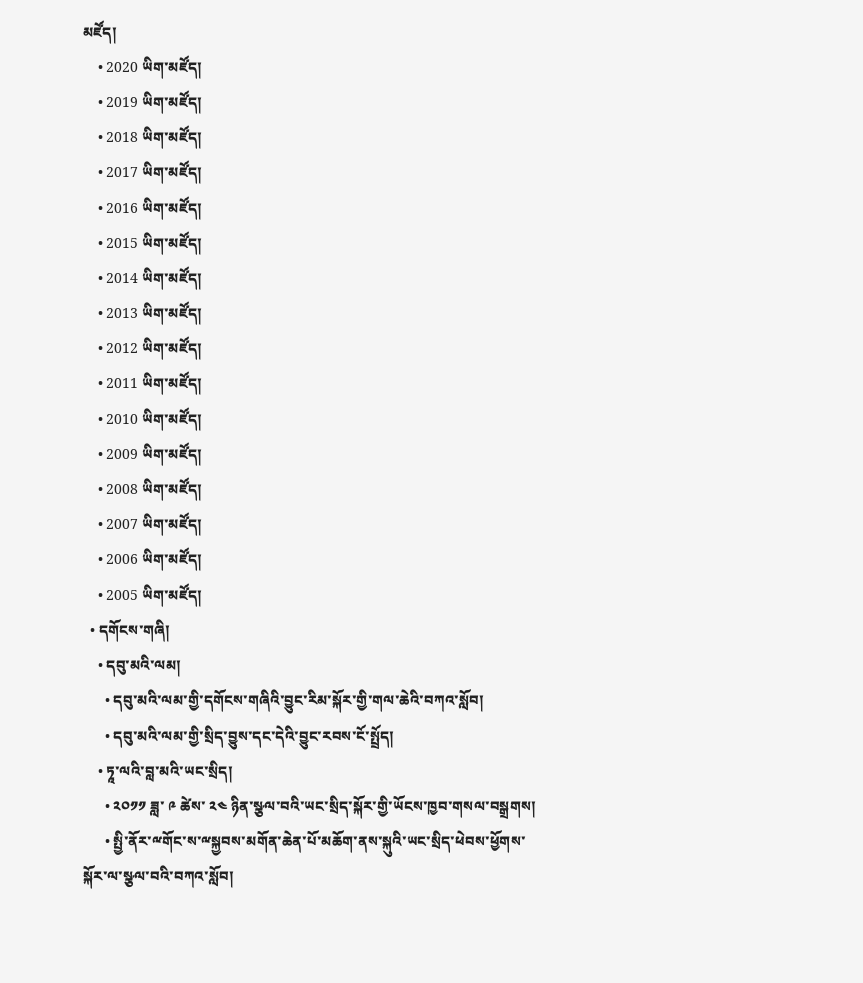མཛོད།
    • 2020 ཡིག་མཛོད།
    • 2019 ཡིག་མཛོད།
    • 2018 ཡིག་མཛོད།
    • 2017 ཡིག་མཛོད།
    • 2016 ཡིག་མཛོད།
    • 2015 ཡིག་མཛོད།
    • 2014 ཡིག་མཛོད།
    • 2013 ཡིག་མཛོད།
    • 2012 ཡིག་མཛོད།
    • 2011 ཡིག་མཛོད།
    • 2010 ཡིག་མཛོད།
    • 2009 ཡིག་མཛོད།
    • 2008 ཡིག་མཛོད།
    • 2007 ཡིག་མཛོད།
    • 2006 ཡིག་མཛོད།
    • 2005 ཡིག་མཛོད།
  • དགོངས་གཞི།
    • དབུ་མའི་ལམ།
      • དབུ་མའི་ལམ་གྱི་དགོངས་གཞིའི་བྱུང་རིམ་སྐོར་གྱི་གལ་ཆེའི་བཀའ་སློབ།
      • དབུ་མའི་ལམ་གྱི་སྲིད་བྱུས་དང་དེའི་བྱུང་རབས་ངོ་སྤྲོད།
    • ཏཱ་ལའི་བླ་མའི་ཡང་སྲིད།
      • ༢༠༡༡ ཟླ་ ༩ ཚེས་ ༢༤ ཉིན་སྩལ་བའི་ཡང་སྲིད་སྐོར་གྱི་ཡོངས་ཁྱབ་གསལ་བསྒྲགས།
      • སྤྱི་ནོར་ྋགོང་ས་ྋསྐྱབས་མགོན་ཆེན་པོ་མཆོག་ནས་སྐུའི་ཡང་སྲིད་ཕེབས་ཕྱོགས་སྐོར་ལ་སྩལ་བའི་བཀའ་སློབ།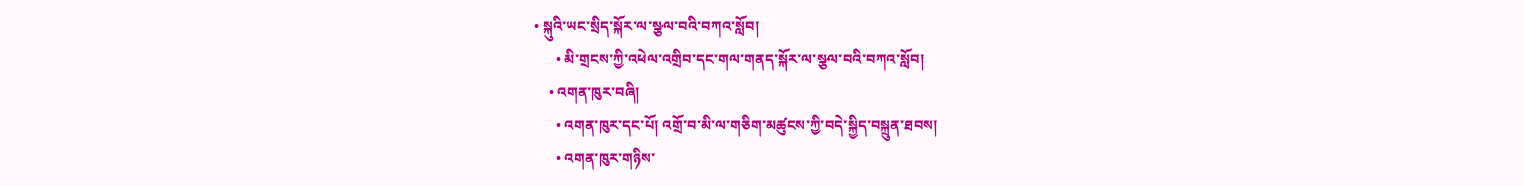• སྐུའི་ཡང་སྲིད་སྐོར་ལ་སྩལ་བའི་བཀའ་སློབ།
      • མི་གྲངས་ཀྱི་འཕེལ་འགྲིབ་དང་གལ་གནད་སྐོར་ལ་སྩལ་བའི་བཀའ་སློབ།
    • འགན་ཁུར་བཞི།
      • འགན་ཁུར་དང་པོ། འགྲོ་བ་མི་ལ་གཅིག་མཚུངས་ཀྱི་བདེ་སྐྱིད་བསྐྲུན་ཐབས།
      • འགན་ཁུར་གཉིས་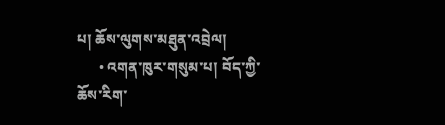པ། ཆོས་ལུགས་མཐུན་འབྲེལ།
      • འགན་ཁུར་གསུམ་པ། བོད་ཀྱི་ཆོས་རིག་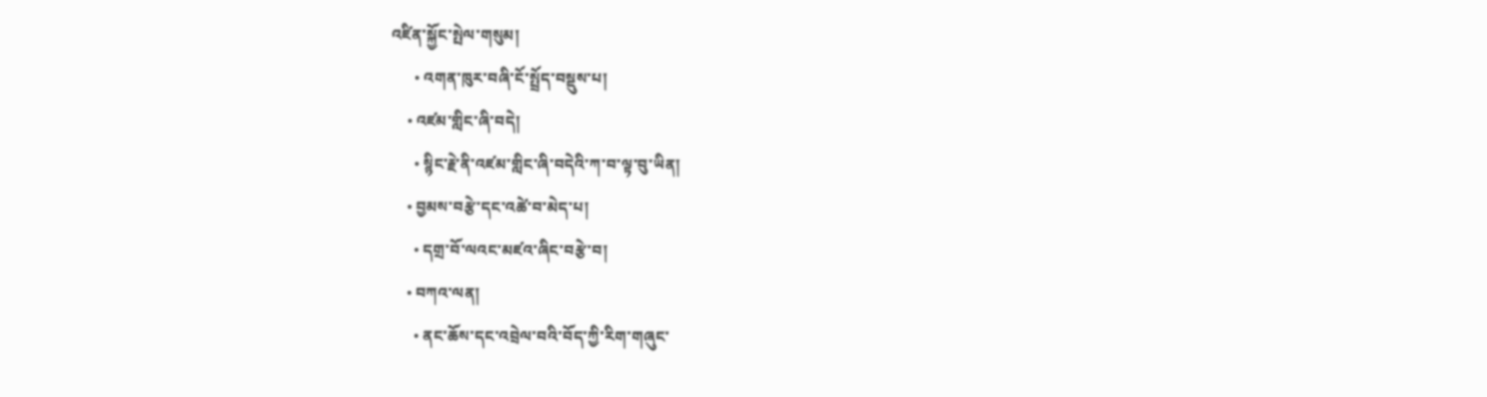འཛིན་སྐྱོང་སྤེལ་གསུམ།
      • འགན་ཁུར་བཞི་ངོ་སྤྲོད་བསྡུས་པ།
    • འཛམ་གླིང་ཞི་བདེ།
      • སྙིང་རྗེ་ནི་འཛམ་གླིང་ཞི་བདེའི་ཀ་བ་ལྟ་བུ་ཡིན།
    • བྱམས་བརྩེ་དང་འཚེ་བ་མེད་པ།
      • དགྲ་བོ་ལའང་མཛའ་ཞིང་བརྩེ་བ།
    • བཀའ་ལན།
      • ནང་ཆོས་དང་འབྲེལ་བའི་བོད་ཀྱི་རིག་གཞུང་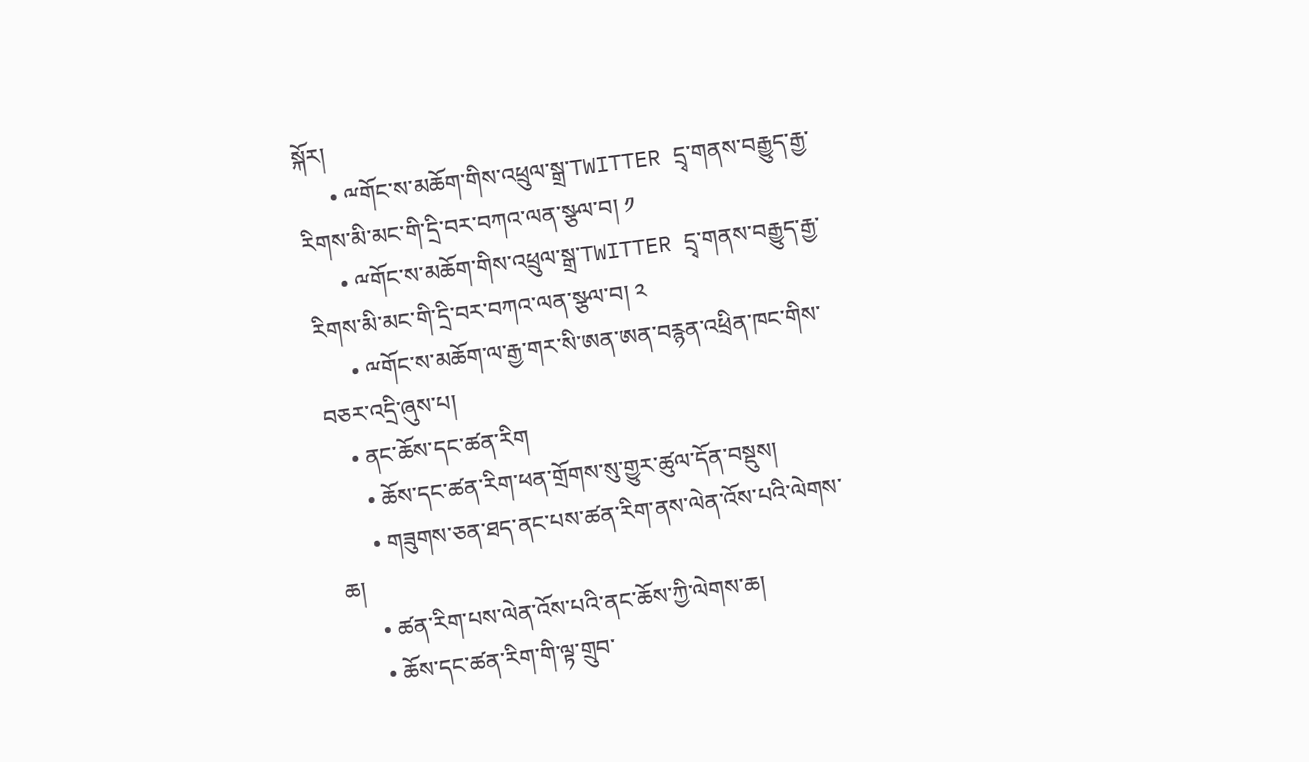སྐོར།
      • ྋགོང་ས་མཆོག་གིས་འཕྲུལ་སྒྲ་TWITTER དྲྭ་གནས་བརྒྱུད་རྒྱ་རིགས་མི་མང་གི་དྲི་བར་བཀའ་ལན་སྩལ་བ། ༡
      • ྋགོང་ས་མཆོག་གིས་འཕྲུལ་སྒྲ་TWITTER དྲྭ་གནས་བརྒྱུད་རྒྱ་རིགས་མི་མང་གི་དྲི་བར་བཀའ་ལན་སྩལ་བ། ༢
      • ྋགོང་ས་མཆོག་ལ་རྒྱ་གར་སི་ཨན་ཨན་བརྙན་འཕྲིན་ཁང་གིས་བཅར་འདྲི་ཞུས་པ།
    • ནང་ཆོས་དང་ཚན་རིག
      • ཆོས་དང་ཚན་རིག་ཕན་གྲོགས་སུ་གྱུར་ཚུལ་དོན་བསྡུས།
      • གཟུགས་ཅན་ཐད་ནང་པས་ཚན་རིག་ནས་ལེན་འོས་པའི་ལེགས་ཆ།
      • ཚན་རིག་པས་ལེན་འོས་པའི་ནང་ཆོས་ཀྱི་ལེགས་ཆ།
      • ཆོས་དང་ཚན་རིག་གི་ལྟ་གྲུབ་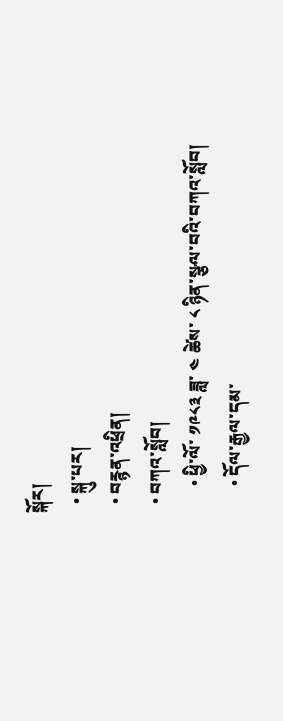སྐོར།
  • སྐུ་པར།
  • བརྙན་འཕྲིན།
  • བཀའ་སློབ།
      • ཕྱི་ལོ་ ༡༩༨༣ ཟླ་ ༤ ཚེས་ ༨ ཉིན་སྩལ་བའི་བཀའ་སློབ།
      • དོལ་རྒྱལ་དམ་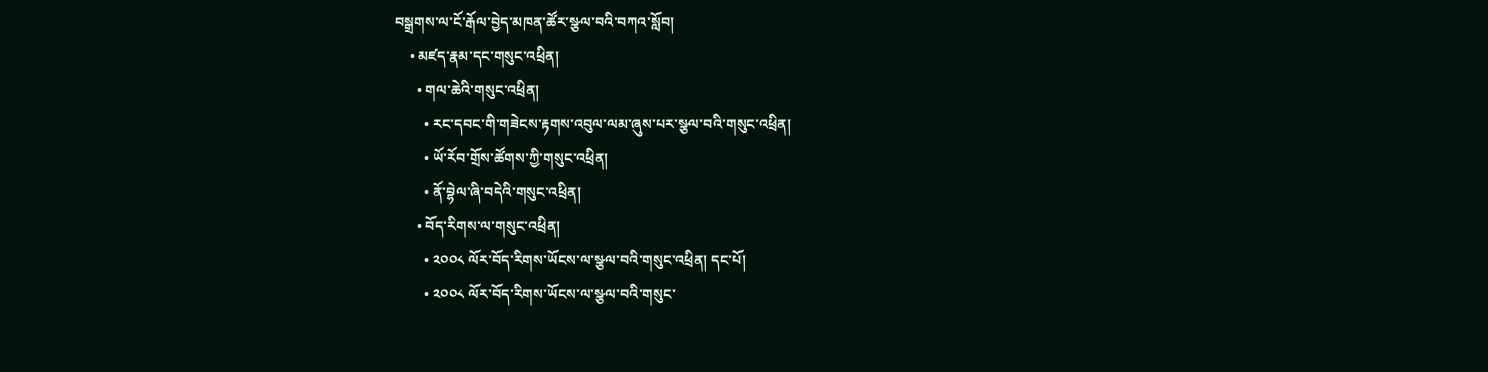བསྒྲགས་ལ་ངོ་རྒོལ་བྱེད་མཁན་ཚོར་སྩལ་བའི་བཀའ་སློབ།
    • མཛད་རྣམ་དང་གསུང་འཕྲིན།
      • གལ་ཆེའི་གསུང་འཕྲིན།
        • རང་དབང་གི་གཟེངས་རྟགས་འབུལ་ལམ་ཞུས་པར་སྩལ་བའི་གསུང་འཕྲིན།
        • ཡོ་རོབ་གྲོས་ཚོགས་ཀྱི་གསུང་འཕྲིན།
        • ནོ་བྷེལ་ཞི་བདེའི་གསུང་འཕྲིན།
      • བོད་རིགས་ལ་གསུང་འཕྲིན།
        • ༢༠༠༨ ལོར་བོད་རིགས་ཡོངས་ལ་སྩལ་བའི་གསུང་འཕྲིན། དང་པོ།
        • ༢༠༠༨ ལོར་བོད་རིགས་ཡོངས་ལ་སྩལ་བའི་གསུང་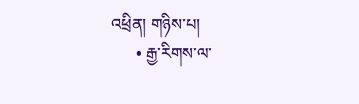འཕྲིན། གཉིས་པ།
      • རྒྱ་རིགས་ལ་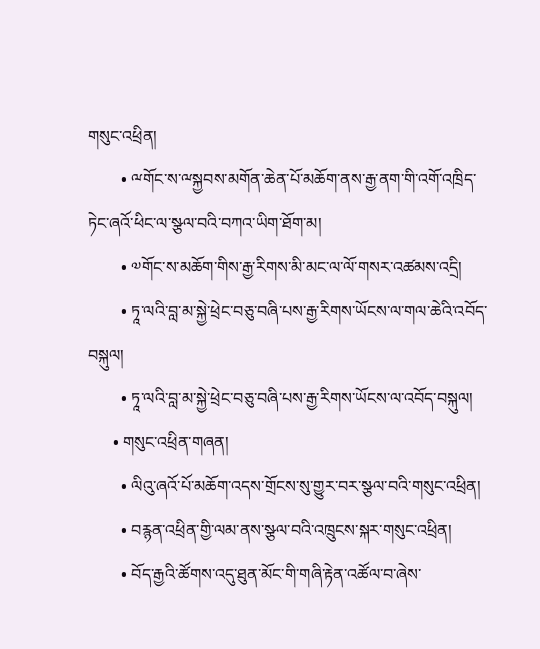གསུང་འཕྲིན།
        • ྋགོང་ས་ྋསྐྱབས་མགོན་ཆེན་པོ་མཆོག་ནས་རྒྱ་ནག་གི་འགོ་འཁྲིད་ཏེང་ཞའོ་ཕིང་ལ་སྩལ་བའི་བཀའ་ཡིག་ཐོག་མ།
        • ༧གོང་ས་མཆོག་གིས་རྒྱ་རིགས་མི་མང་ལ་ལོ་གསར་འཚམས་འདྲི།
        • ཏཱ་ལའི་བླ་མ་སྐྱེ་ཕྲེང་བཅུ་བཞི་པས་རྒྱ་རིགས་ཡོངས་ལ་གལ་ཆེའི་འབོད་བསྐུལ།
        • ཏཱ་ལའི་བླ་མ་སྐྱེ་ཕྲེང་བཅུ་བཞི་པས་རྒྱ་རིགས་ཡོངས་ལ་འབོད་བསྐུལ།
      • གསུང་འཕྲིན་གཞན།
        • ལིའུ་ཞའོ་པོ་མཆོག་འདས་གྲོངས་སུ་གྱུར་བར་སྩལ་བའི་གསུང་འཕྲིན།
        • བརྙན་འཕྲིན་གྱི་ལམ་ནས་སྩལ་བའི་འཁྲུངས་སྐར་གསུང་འཕྲིན།
        • བོད་རྒྱའི་ཚོགས་འདུ་ཐུན་མོང་གི་གཞི་རྟེན་འཚོལ་བ་ཞེས་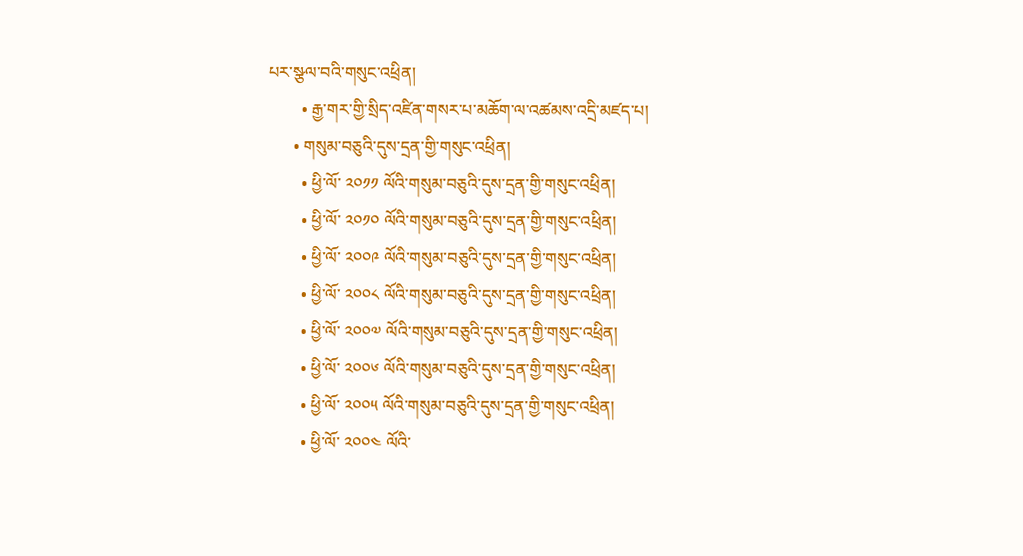པར་སྩལ་བའི་གསུང་འཕྲིན།
        • རྒྱ་གར་གྱི་སྲིད་འཛིན་གསར་པ་མཆོག་ལ་འཚམས་འདྲི་མཛད་པ།
      • གསུམ་བཅུའི་དུས་དྲན་གྱི་གསུང་འཕྲིན།
        • ཕྱི་ལོ་ ༢༠༡༡ ལོའི་གསུམ་བཅུའི་དུས་དྲན་གྱི་གསུང་འཕྲིན།
        • ཕྱི་ལོ་ ༢༠༡༠ ལོའི་གསུམ་བཅུའི་དུས་དྲན་གྱི་གསུང་འཕྲིན།
        • ཕྱི་ལོ་ ༢༠༠༩ ལོའི་གསུམ་བཅུའི་དུས་དྲན་གྱི་གསུང་འཕྲིན།
        • ཕྱི་ལོ་ ༢༠༠༨ ལོའི་གསུམ་བཅུའི་དུས་དྲན་གྱི་གསུང་འཕྲིན།
        • ཕྱི་ལོ་ ༢༠༠༧ ལོའི་གསུམ་བཅུའི་དུས་དྲན་གྱི་གསུང་འཕྲིན།
        • ཕྱི་ལོ་ ༢༠༠༦ ལོའི་གསུམ་བཅུའི་དུས་དྲན་གྱི་གསུང་འཕྲིན།
        • ཕྱི་ལོ་ ༢༠༠༥ ལོའི་གསུམ་བཅུའི་དུས་དྲན་གྱི་གསུང་འཕྲིན།
        • ཕྱི་ལོ་ ༢༠༠༤ ལོའི་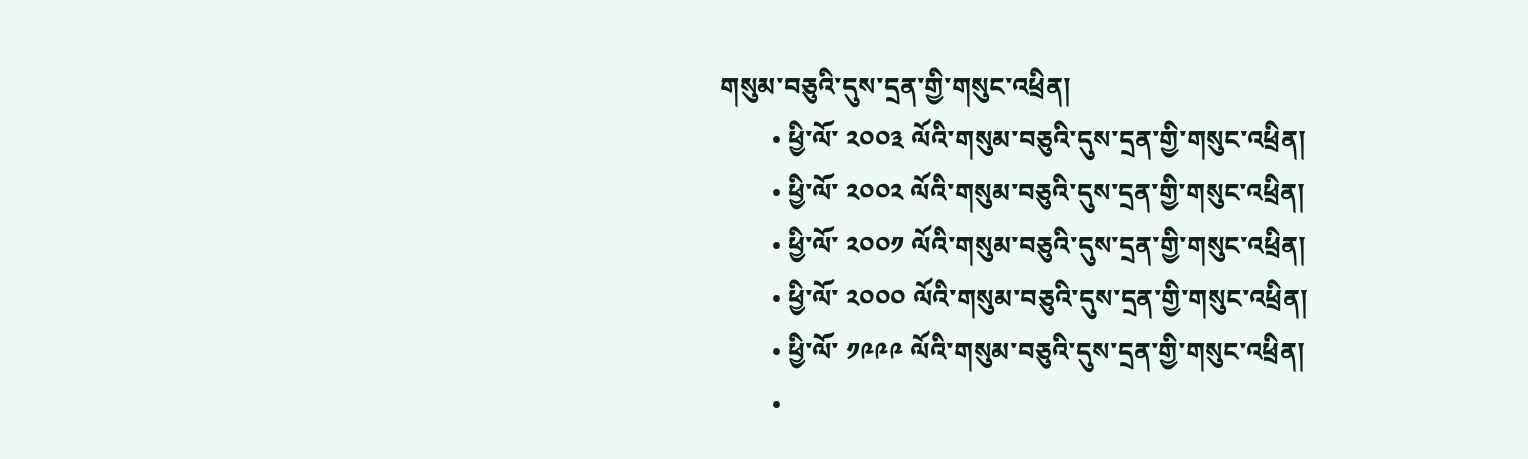གསུམ་བཅུའི་དུས་དྲན་གྱི་གསུང་འཕྲིན།
        • ཕྱི་ལོ་ ༢༠༠༣ ལོའི་གསུམ་བཅུའི་དུས་དྲན་གྱི་གསུང་འཕྲིན།
        • ཕྱི་ལོ་ ༢༠༠༢ ལོའི་གསུམ་བཅུའི་དུས་དྲན་གྱི་གསུང་འཕྲིན།
        • ཕྱི་ལོ་ ༢༠༠༡ ལོའི་གསུམ་བཅུའི་དུས་དྲན་གྱི་གསུང་འཕྲིན།
        • ཕྱི་ལོ་ ༢༠༠༠ ལོའི་གསུམ་བཅུའི་དུས་དྲན་གྱི་གསུང་འཕྲིན།
        • ཕྱི་ལོ་ ༡༩༩༩ ལོའི་གསུམ་བཅུའི་དུས་དྲན་གྱི་གསུང་འཕྲིན།
        •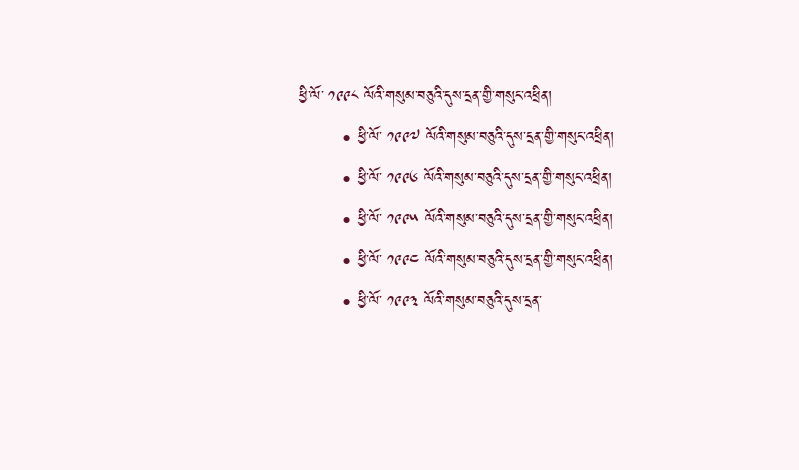ཕྱི་ལོ་ ༡༩༩༨ ལོའི་གསུམ་བཅུའི་དུས་དྲན་གྱི་གསུང་འཕྲིན།
        • ཕྱི་ལོ་ ༡༩༩༧ ལོའི་གསུམ་བཅུའི་དུས་དྲན་གྱི་གསུང་འཕྲིན།
        • ཕྱི་ལོ་ ༡༩༩༦ ལོའི་གསུམ་བཅུའི་དུས་དྲན་གྱི་གསུང་འཕྲིན།
        • ཕྱི་ལོ་ ༡༩༩༥ ལོའི་གསུམ་བཅུའི་དུས་དྲན་གྱི་གསུང་འཕྲིན།
        • ཕྱི་ལོ་ ༡༩༩༤ ལོའི་གསུམ་བཅུའི་དུས་དྲན་གྱི་གསུང་འཕྲིན།
        • ཕྱི་ལོ་ ༡༩༩༣ ལོའི་གསུམ་བཅུའི་དུས་དྲན་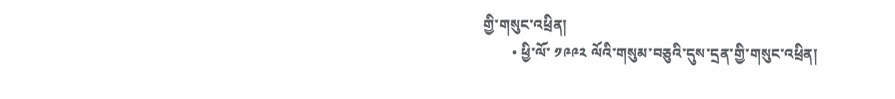གྱི་གསུང་འཕྲིན།
        • ཕྱི་ལོ་ ༡༩༩༢ ལོའི་གསུམ་བཅུའི་དུས་དྲན་གྱི་གསུང་འཕྲིན།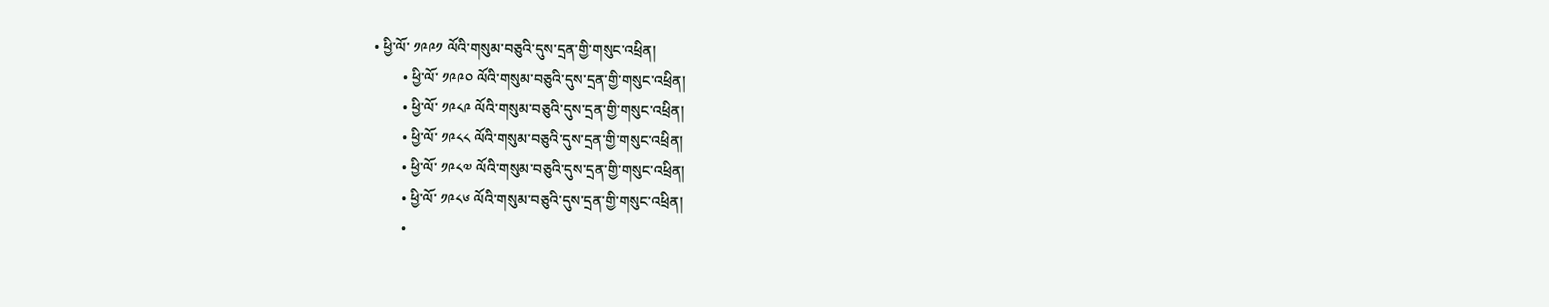• ཕྱི་ལོ་ ༡༩༩༡ ལོའི་གསུམ་བཅུའི་དུས་དྲན་གྱི་གསུང་འཕྲིན།
        • ཕྱི་ལོ་ ༡༩༩༠ ལོའི་གསུམ་བཅུའི་དུས་དྲན་གྱི་གསུང་འཕྲིན།
        • ཕྱི་ལོ་ ༡༩༨༩ ལོའི་གསུམ་བཅུའི་དུས་དྲན་གྱི་གསུང་འཕྲིན།
        • ཕྱི་ལོ་ ༡༩༨༨ ལོའི་གསུམ་བཅུའི་དུས་དྲན་གྱི་གསུང་འཕྲིན།
        • ཕྱི་ལོ་ ༡༩༨༧ ལོའི་གསུམ་བཅུའི་དུས་དྲན་གྱི་གསུང་འཕྲིན།
        • ཕྱི་ལོ་ ༡༩༨༦ ལོའི་གསུམ་བཅུའི་དུས་དྲན་གྱི་གསུང་འཕྲིན།
        •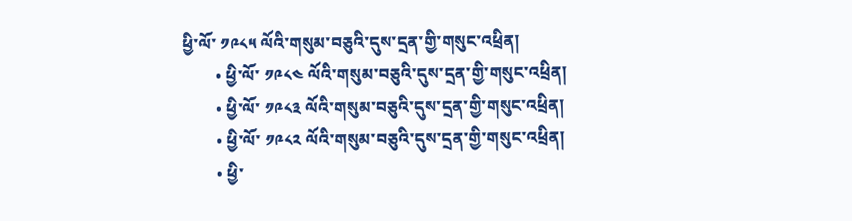ཕྱི་ལོ་ ༡༩༨༥ ལོའི་གསུམ་བཅུའི་དུས་དྲན་གྱི་གསུང་འཕྲིན།
        • ཕྱི་ལོ་ ༡༩༨༤ ལོའི་གསུམ་བཅུའི་དུས་དྲན་གྱི་གསུང་འཕྲིན།
        • ཕྱི་ལོ་ ༡༩༨༣ ལོའི་གསུམ་བཅུའི་དུས་དྲན་གྱི་གསུང་འཕྲིན།
        • ཕྱི་ལོ་ ༡༩༨༢ ལོའི་གསུམ་བཅུའི་དུས་དྲན་གྱི་གསུང་འཕྲིན།
        • ཕྱི་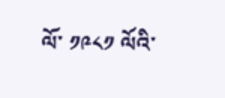ལོ་ ༡༩༨༡ ལོའི་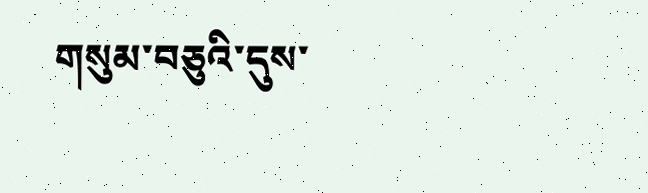གསུམ་བཅུའི་དུས་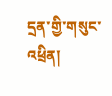དྲན་གྱི་གསུང་འཕྲིན།